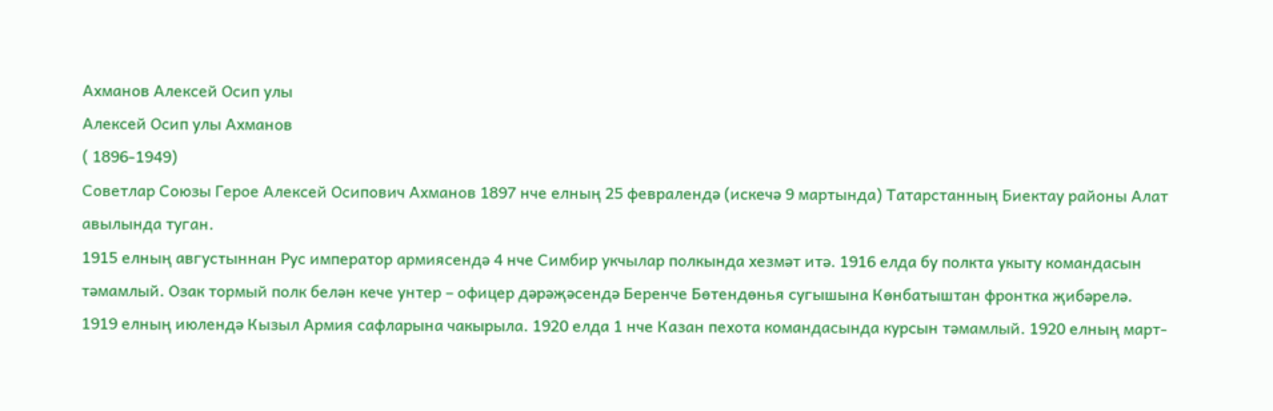Ахманов Алексей Осип улы
Алексей Осип улы Ахманов
( 1896-1949)
Советлар Союзы Герое Алексей Осипович Ахманов 1897 нче елның 25 февралендә (искечә 9 мартында) Татарстанның Биектау районы Алат авылында туган.
1915 елның августыннан Рус император армиясендә 4 нче Симбир укчылар полкында хезмәт итә. 1916 елда бу полкта укыту командасын тәмамлый. Озак тормый полк белән кече унтер – офицер дәрәҗәсендә Беренче Бөтендөнья сугышына Көнбатыштан фронтка җибәрелә.
1919 елның июлендә Кызыл Армия сафларына чакырыла. 1920 елда 1 нче Казан пехота командасында курсын тәмамлый. 1920 елның март-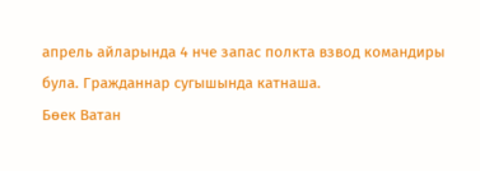апрель айларында 4 нче запас полкта взвод командиры була. Гражданнар сугышында катнаша.
Бөек Ватан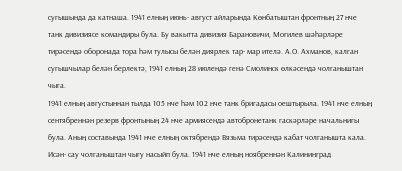сугышында да катнаша. 1941 елның июнь- август айларында Көнбатыштан фронтның 27 нче танк дивизиясе командиры була. Бу вакытта дивизия Барановичи, Могилев шәһәрләре тирәсендә оборонада тора һәм тулысы белән диярлек тар- мар ителә. А.О. Ахманов, калган сугышчылар белән берлектә, 1941 елның 28 июлендә генә Смолинск өлкәсендә чолганыштан чыга.
1941 елның августыннан тылда 105 нче һәм 102 нче танк бригадасы оештырыла. 1941 нче елның сентябреннән резерв фронтының 24 нче армиясендә автобронетанк гаскәрләре начальнигы була. Аның составында 1941 нче елның октябрендә Вязьма тирәсендә кабат чолганышта кала. Исән- сау чолганыштан чыгу насыйп була. 1941 нче елның ноябреннән Калининград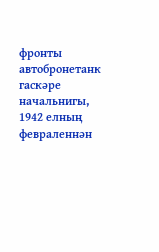фронты автобронетанк гаскәре начальнигы, 1942 елның февраленнән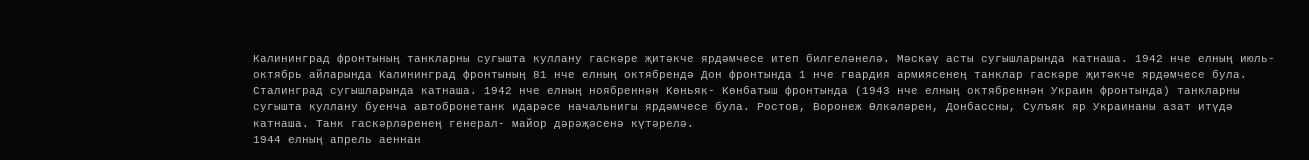Калининград фронтының танкларны сугышта куллану гаскәре җитәкче ярдәмчесе итеп билгеләнелә. Мәскәү асты сугышларында катнаша. 1942 нче елның июль- октябрь айларында Калининград фронтының 81 нче елның октябрендә Дон фронтында 1 нче гвардия армиясенең танклар гаскәре җитәкче ярдәмчесе була. Сталинград сугышларында катнаша. 1942 нче елның ноябреннән Көньяк- Көнбатыш фронтында (1943 нче елның октябреннән Украин фронтында) танкларны сугышта куллану буенча автобронетанк идарәсе начальнигы ярдәмчесе була. Ростов, Воронеж Өлкәләрен, Донбассны, Сулъяк яр Украинаны азат итүдә катнаша. Танк гаскәрләренең генерал- майор дәрәҗәсенә күтәрелә.
1944 елның апрель аеннан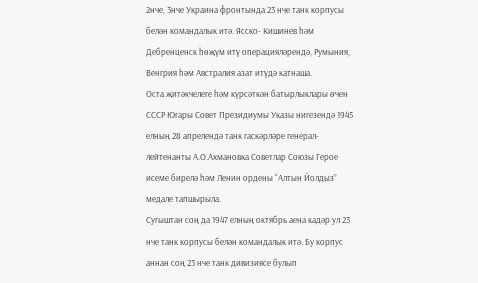2нче, 3нче Украина фронтында 23 нче танк корпусы белән командалык итә. Ясско- Кишинев һәм Дебренценск һөҗүм итү операцияләрендә, Румыния, Венгрия һәм Австралия азат итүдә катнаша.
Оста җитәкчелеге һәм күрсәткән батырлыклары өчен СССР Югары Совет Президиумы Указы нигезендә 1945 елның 28 апрелендә танк гаскәрләре генерал- лейтенанты А.О.Ахмановка Советлар Союзы Герое исеме бирелә һәм Ленин ордены “Алтын Йолдыз” медале тапшырыла.
Сугыштан соң да 1947 елның октябрь аена кадәр ул 23 нче танк корпусы белән командалык итә. Бу корпус аннан соң 23 нче танк дивизиясе булып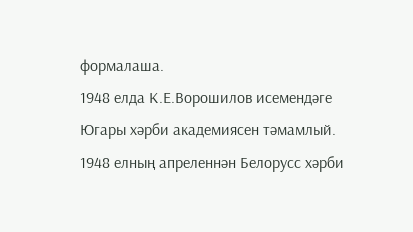формалаша.
1948 елда К.Е.Ворошилов исемендәге Югары хәрби академиясен тәмамлый.
1948 елның апреленнән Белорусс хәрби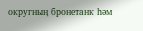округның бронетанк һәм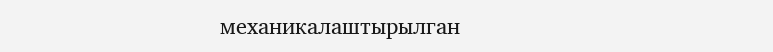механикалаштырылган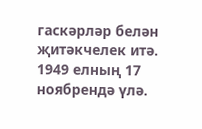гаскәрләр белән җитәкчелек итә.
1949 елның 17 ноябрендә үлә.